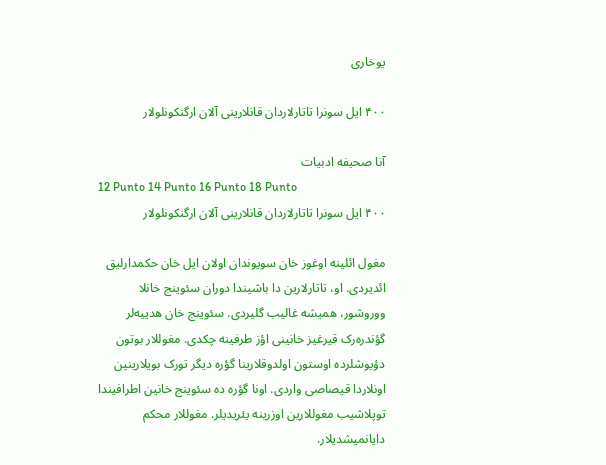یوخاری

۴۰۰ ایل سونرا تاتارلاردان قانلارینی آلان ارگنکونلولار

آنا صحیفه ادبیات
12 Punto 14 Punto 16 Punto 18 Punto
۴۰۰ ایل سونرا تاتارلاردان قانلارینی آلان ارگنکونلولار

مغول ائلینه اوغوز خان سویوندان اولان ایل خان حکمدارلیق ائدیردی. او، تاتارلارین دا باشیندا دوران سئوینج خانلا ووروشور، همیشه غالیب گلیردی. سئوینج خان هدییه‌لر گؤندره‌رک قیرغیز خانینی اؤز طرفینه چکدی. مغوللار بوتون دؤیوشلرده اوستون اولدوقلارینا گؤره دیگر تورک بویلارینین اونلاردا قیصاصی واردی. اونا گؤره ده سئوینج خانین اطرافیندا توپلاشیب مغوللارین اوزرینه یئریدیلر. مغوللار محکم دایانمیشدیلار.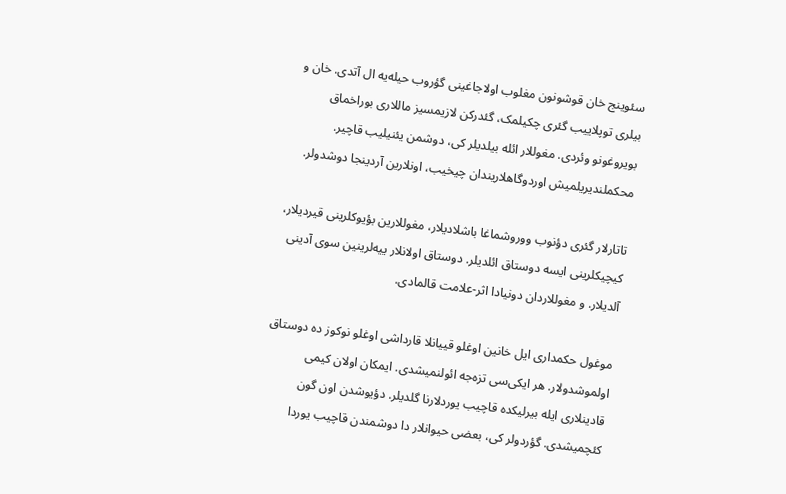سئوینج خان قوشونون مغلوب اولاجاغینی گؤروب حیله‌یه ال آتدی. خان و بیلری توپلاییب گئری چکیلمک، گئدرکن لازیمسیز ماللاری بوراخماق بویروغونو وئردی. مغوللار ائله بیلدیلر کی، دوشمن یئنیلیب قاچیر. محکملندیریلمیش اوردوگاهلاریندان چیخیب، اونلارین آردینجا دوشدولر.

تاتارلار گئری دؤنوب ووروشماغا باشلادیلار، مغوللارین بؤیوکلرینی قیردیلار، کیچیکلرینی ایسه دوستاق ائلدیلر. دوستاق اولانلار ییه‌لرینین سوی آدینی آلدیلار. و مغوللاردان دونیادا اثر-علامت قالمادی.

موغول حکمداری ایل خانین اوغلو قییانلا قارداشی اوغلو نوکوز ده دوستاق اولموشدولار. هر ایکی‌سی تزه‌جه ائولنمیشدی. ایمکان اولان کیمی قادینلاری ایله بیرلیکده قاچیب یوردلارنا گلدیلر. دؤیوشدن اون گون کئچمیشدی. گؤردولر کی، بعضی حیوانلار دا دوشمندن قاچیب یوردا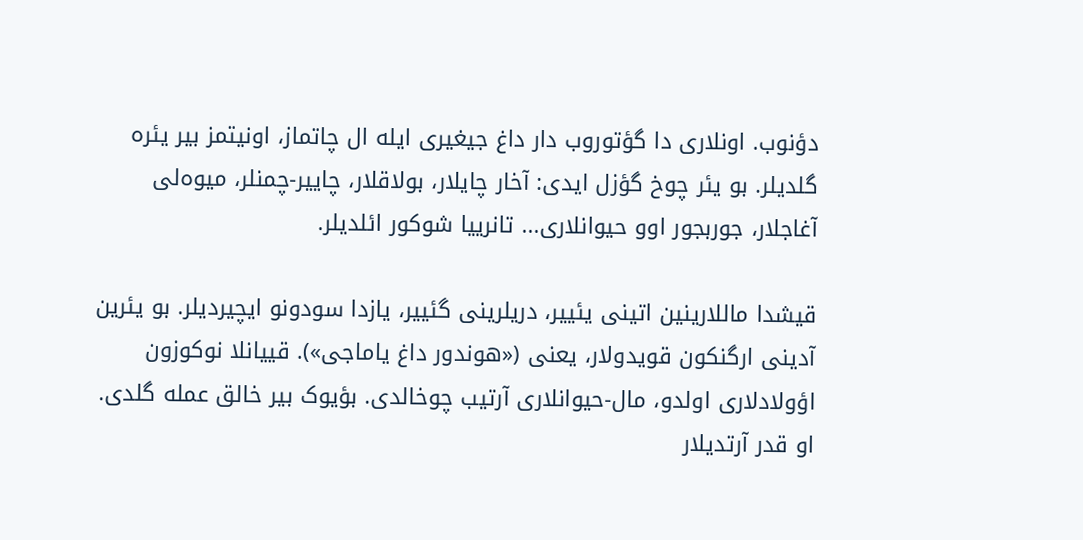دؤنوب. اونلاری دا گؤتوروب دار داغ جیغیری ایله ال چاتماز، اونیتمز بیر یئره گلدیلر. بو یئر چوخ گؤزل ایدی: آخار چایلار، بولاقلار، چاییر-چمنلر، میوه‌لی آغاجلار، جوربجور اوو حیوانلاری... تانرییا شوکور ائلدیلر.

قیشدا ماللارینین اتینی یئییر، دریلرینی گئییر، یازدا سودونو ایچیردیلر. بو یئرین آدینی ارگنکون قویدولار، یعنی («هوندور داغ یاماجی»). قییانلا نوکوزون اؤولادلاری اولدو، مال-حیوانلاری آرتیب چوخالدی. بؤیوک بیر خالق عمله گلدی. او قدر آرتدیلار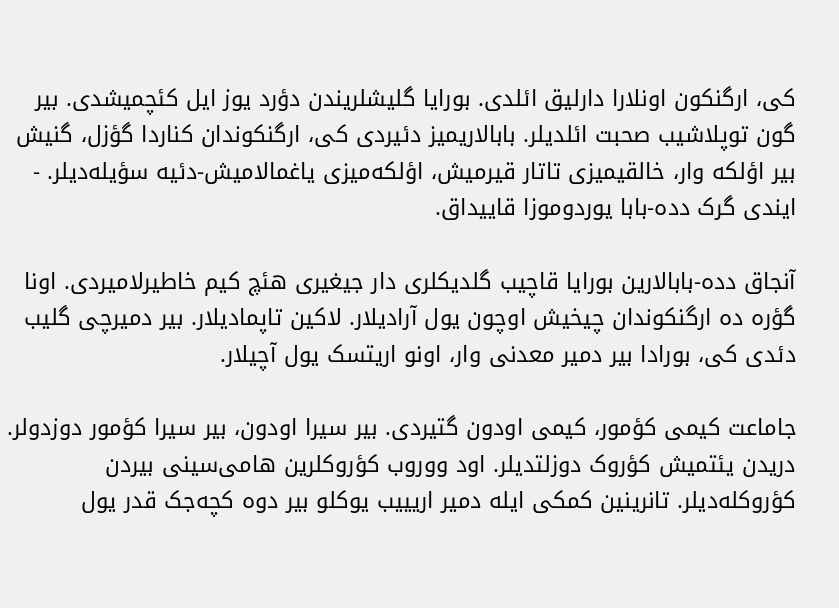کی، ارگنکون اونلارا دارلیق ائلدی. بورایا گلیشلریندن دؤرد یوز ایل کئچمیشدی. بیر گون توپلاشیب صحبت ائلدیلر. بابالاریمیز دئیردی کی، ارگنکوندان کناردا گؤزل، گنیش بیر اؤلکه وار، خالقیمیزی تاتار قیرمیش، اؤلکه‌میزی یاغمالامیش-دئیه سؤیله‌دیلر. - ایندی گرک دده-بابا یوردوموزا قاییداق.

آنجاق دده-بابالارین بورایا قاچیب گلدیکلری دار جیغیری هئچ کیم خاطیرلامیردی. اونا گؤره ده ارگنکوندان چیخیش اوچون یول آرادیلار. لاکین تاپمادیلار. بیر دمیرچی گلیب دئدی کی، بورادا بیر دمیر معدنی وار، اونو اریتسک یول آچیلار.

جاماعت کیمی کؤمور، کیمی اودون گتیردی. بیر سیرا اودون، بیر سیرا کؤمور دوزدولر. دریدن یئتمیش کؤروک دوزلتدیلر. اود ووروب کؤروکلرین هامی‌سینی بیردن کؤروکله‌دیلر. تانرینین کمکی ایله دمیر اریییب یوکلو بیر دوه کچه‌جک قدر یول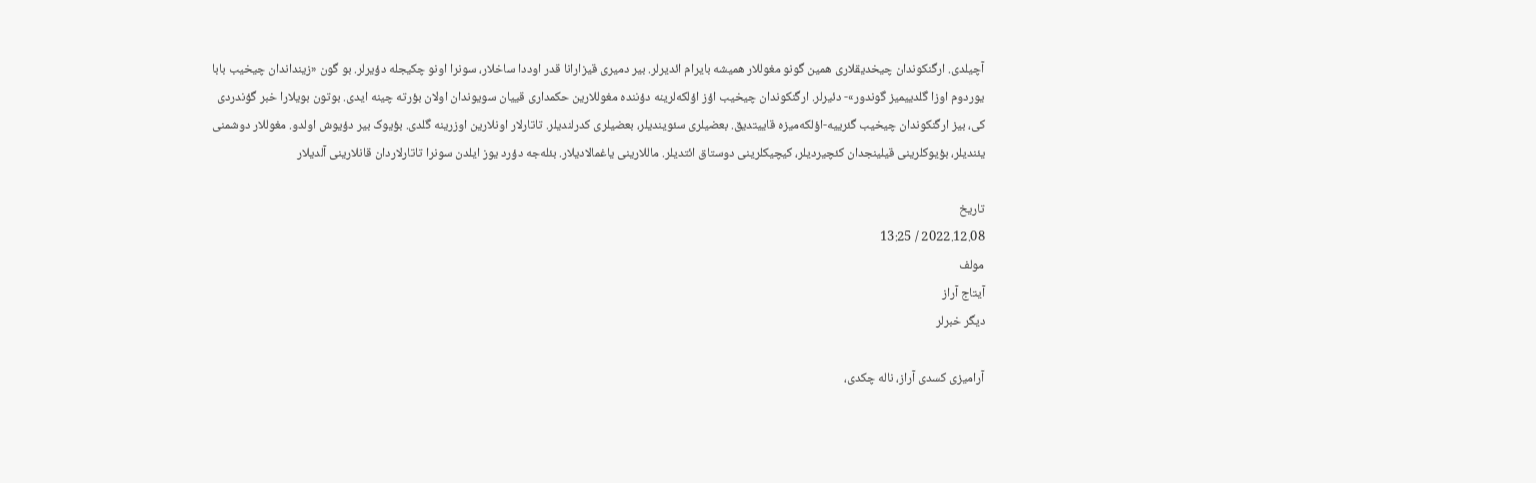آچیلدی. ارگنکوندان چیخدیقلاری همین گونو مغوللار همیشه بایرام ائدیرلر. بیر دمیری قیزارانا قدر اوددا ساخلار، سونرا اونو چکیجله دؤیرلر. بو گون «زینداندان چیخیب بابا یوردوم اوزا گلدییمیز گوندور»- دئیرلر. ارگنکوندان چیخیب اؤز اؤلکه‌لرینه دؤننده مغوللارین حکمداری قییان سویوندان اولان بؤرته چینه ایدی. بوتون بویلارا خبر گؤندردی کی، بیز ارگنکوندان چیخیب گئرییه-اؤلکه‌میزه قاییتدیق. بعضیلری سئویندیلر، بعضیلری کدرلندیلر. تاتارلار اونلارین اوزرینه گلدی. بؤیوک بیر دؤیوش اولدو. مغوللار دوشمنی یئندیلر، بؤیوکلرینی قیلینجدان کئچیردیلر، کیچیکلرینی دوستاق ائتدیلر. ماللارینی یاغمالادیلار. بئله‌جه دؤرد یوز ایلدن سونرا تاتارلاردان قانلارینی آلدیلار

تاریخ
2022.12.08 / 13:25
مولف
آیتاج آراز
دیگر خبرلر

آرامیزی کسدی آراز، ناله چکدی،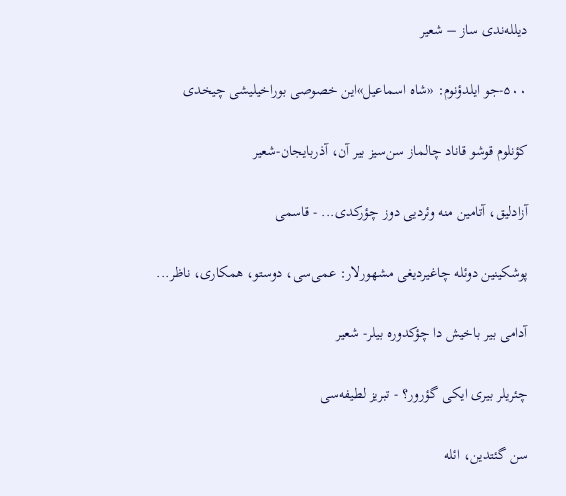دیلله‌ندی ساز – شعیر

۵۰۰-جو ایلدؤنوم: «شاه اسماعیل»این خصوصی بوراخیلیشی چیخدی

کؤنلوم قوشو قاناد چالماز سن‌سیز بیر آن، آذربایجان-شعیر

آزادلیق، آتامین منه وئردیی دوز چؤرکدی... - قاسمی

پوشکینین دوئله چاغیردیغی مشهورلار: عمی‌سی، دوستو، همکاری، ناظر...

آدامی بیر باخیش دا چؤکدوره بیلر- شعیر

چئریلر بیری ایکی گؤرور؟ - تبریز لطیفه‌سی

سن گئتدین، ائله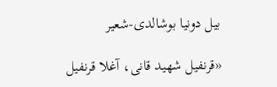بیل دونیا بوشالدی-شعیر

«قرنفیل شهید قانی، آغلا قرنفیل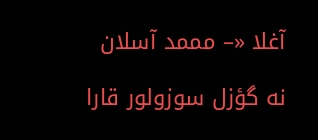آغلا «– مممد آسلان

نه گؤزل سوزولور قارا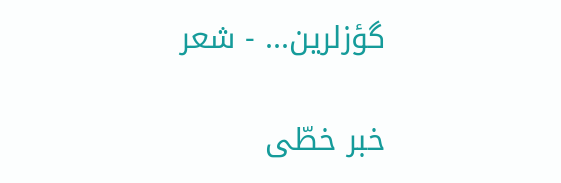گؤزلرین... - شعر

خبر خطّی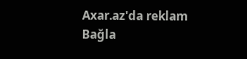Axar.az'da reklam Bağla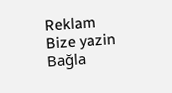Reklam
Bize yazin Bağla